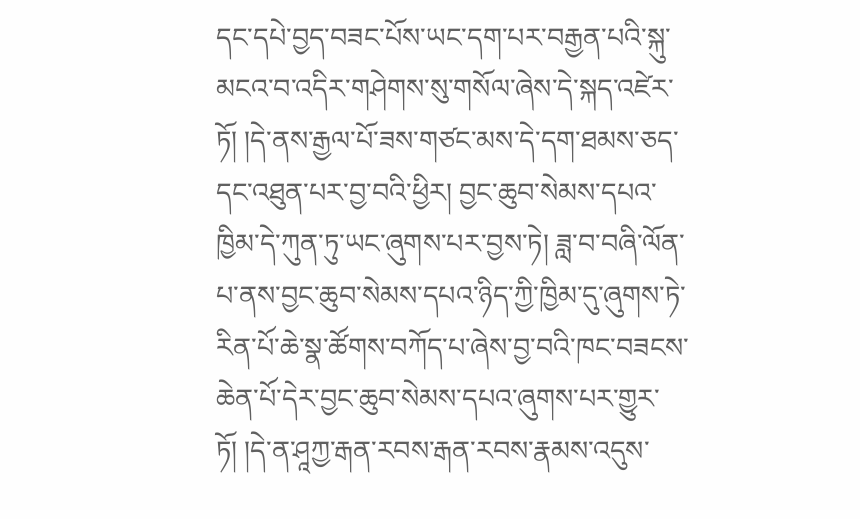དང་དཔེ་བྱད་བཟང་པོས་ཡང་དག་པར་བརྒྱན་པའི་སྐུ་མངའ་བ་འདིར་གཤེགས་སུ་གསོལ་ཞེས་དེ་སྐད་འཛེར་ཏོ། །དེ་ནས་རྒྱལ་པོ་ཟས་གཙང་མས་དེ་དག་ཐམས་ཅད་དང་འཐུན་པར་བྱ་བའི་ཕྱིར། བྱང་ཆུབ་སེམས་དཔའ་ཁྱིམ་དེ་ཀུན་ཏུ་ཡང་ཞུགས་པར་བྱས་ཏེ། ཟླ་བ་བཞི་ལོན་པ་ནས་བྱང་ཆུབ་སེམས་དཔའ་ཉིད་ཀྱི་ཁྱིམ་དུ་ཞུགས་ཏེ་རིན་པོ་ཆེ་སྣ་ཚོགས་བཀོད་པ་ཞེས་བྱ་བའི་ཁང་བཟངས་ཆེན་པོ་དེར་བྱང་ཆུབ་སེམས་དཔའ་ཞུགས་པར་གྱུར་ཏོ། །དེ་ན་ཤཱཀྱ་རྒན་རབས་རྒན་རབས་རྣམས་འདུས་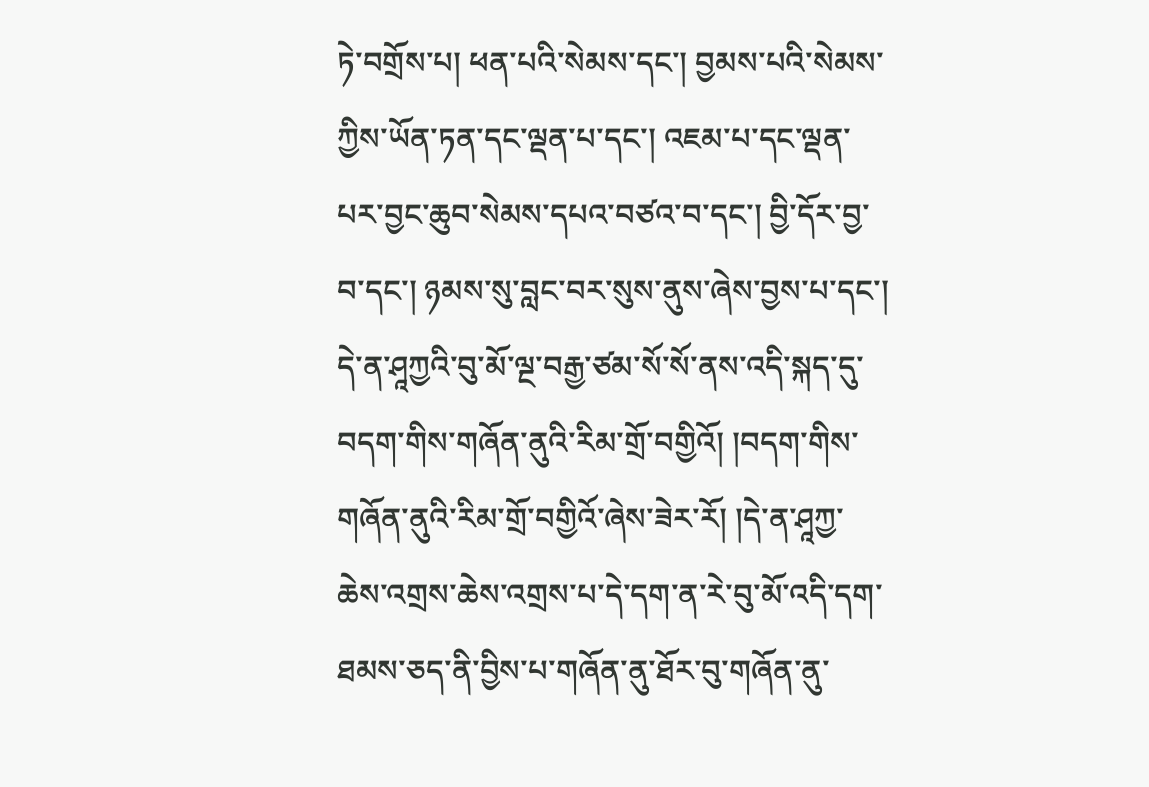ཏེ་བགྲོས་པ། ཕན་པའི་སེམས་དང་། བྱམས་པའི་སེམས་ཀྱིས་ཡོན་ཏན་དང་ལྡན་པ་དང་། འཇམ་པ་དང་ལྡན་པར་བྱང་ཆུབ་སེམས་དཔའ་བཙའ་བ་དང་། བྱི་དོར་བྱ་བ་དང་། ཉམས་སུ་བླང་བར་སུས་ནུས་ཞེས་བྱས་པ་དང་། དེ་ན་ཤཱཀྱའི་བུ་མོ་ལྔ་བརྒྱ་ཙམ་སོ་སོ་ནས་འདི་སྐད་དུ་བདག་གིས་གཞོན་ནུའི་རིམ་གྲོ་བགྱིའོ། །བདག་གིས་གཞོན་ནུའི་རིམ་གྲོ་བགྱིའོ་ཞེས་ཟེར་རོ། །དེ་ན་ཤཱཀྱ་ཆེས་འགྲས་ཆེས་འགྲས་པ་དེ་དག་ན་རེ་བུ་མོ་འདི་དག་ཐམས་ཅད་ནི་བྱིས་པ་གཞོན་ནུ་ཐོར་བུ་གཞོན་ནུ་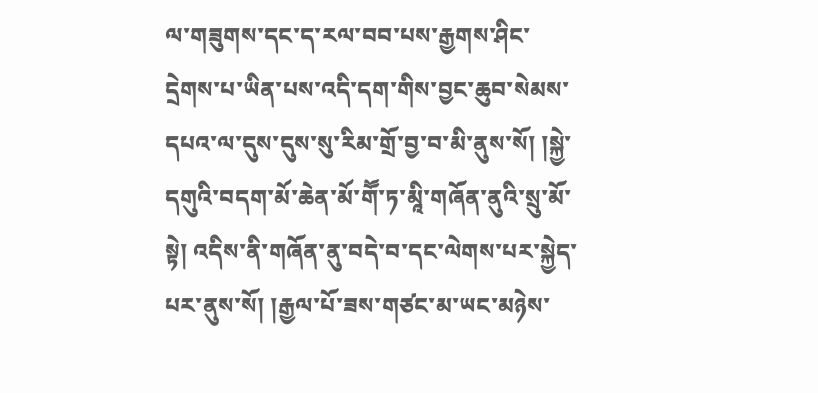ལ་གཟུགས་དང་ད་རལ་བབ་པས་རྒྱགས་ཤིང་དྲེགས་པ་ཡིན་པས་འདི་དག་གིས་བྱང་ཆུབ་སེམས་དཔའ་ལ་དུས་དུས་སུ་རིམ་གྲོ་བྱ་བ་མི་ནུས་སོ། །སྐྱེ་དགུའི་བདག་མོ་ཆེན་མོ་གཽ་ཏ་མཱི་གཞོན་ནུའི་སྲུ་མོ་སྟེ། འདིས་ནི་གཞོན་ནུ་བདེ་བ་དང་ལེགས་པར་སྐྱེད་པར་ནུས་སོ། །རྒྱལ་པོ་ཟས་གཙང་མ་ཡང་མཉེས་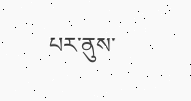པར་ནུས་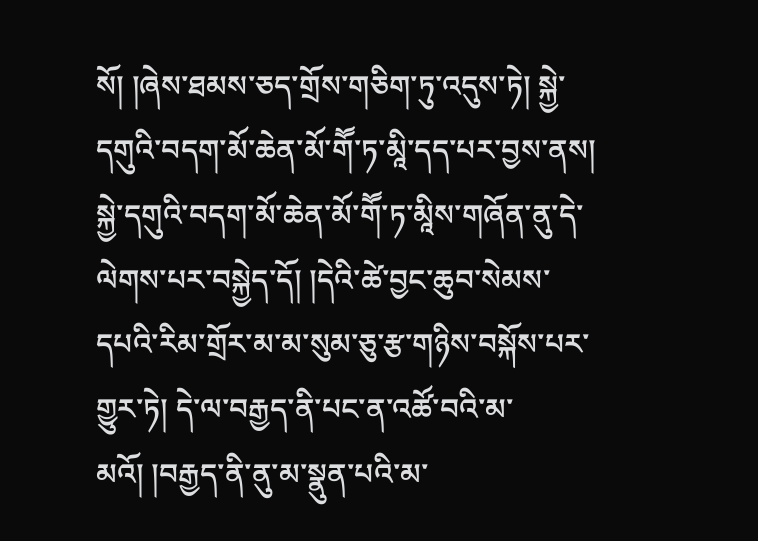སོ། །ཞེས་ཐམས་ཅད་གྲོས་གཅིག་ཏུ་འདུས་ཏེ། སྐྱེ་དགུའི་བདག་མོ་ཆེན་མོ་གཽ་ཏ་མཱི་དད་པར་བྱས་ནས། སྐྱེ་དགུའི་བདག་མོ་ཆེན་མོ་གཽ་ཏ་མཱིས་གཞོན་ནུ་དེ་ལེགས་པར་བསྐྱེད་དོ། །དེའི་ཚེ་བྱང་ཆུབ་སེམས་དཔའི་རིམ་གྲོར་མ་མ་སུམ་ཅུ་རྩ་གཉིས་བསྐོས་པར་གྱུར་ཏེ། དེ་ལ་བརྒྱད་ནི་པང་ན་འཚོ་བའི་མ་མའོ། །བརྒྱད་ནི་ནུ་མ་སྣུན་པའི་མ་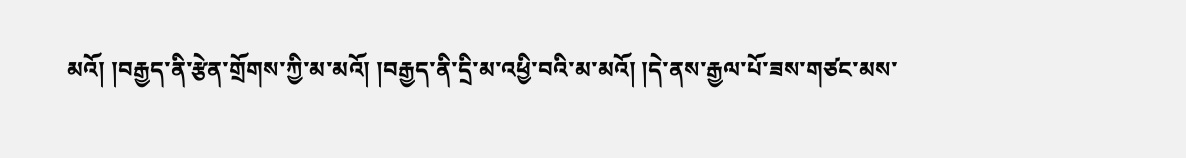མའོ། །བརྒྱད་ནི་རྩེན་གྲོགས་ཀྱི་མ་མའོ། །བརྒྱད་ནི་དྲི་མ་འཕྱི་བའི་མ་མའོ། །དེ་ནས་རྒྱལ་པོ་ཟས་གཙང་མས་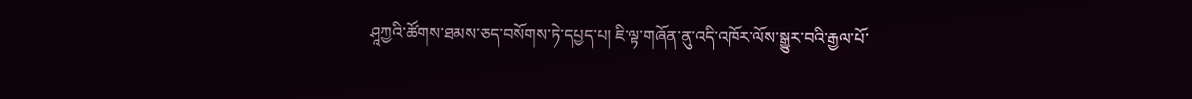ཤཱཀྱའི་ཚོགས་ཐམས་ཅད་བསོགས་ཏེ་དཔྱད་པ། ཇི་ལྟ་གཞོན་ནུ་འདི་འཁོར་ལོས་སྒྱུར་བའི་རྒྱལ་པོ་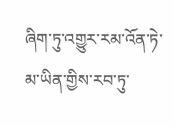ཞིག་ཏུ་འགྱུར་རམ་འོན་ཏེ་མ་ཡིན་གྱིས་རབ་ཏུ་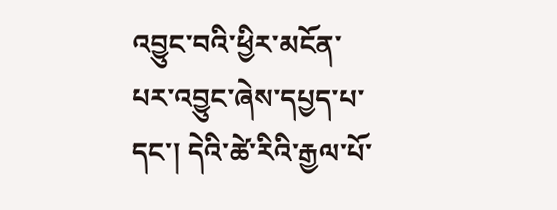འབྱུང་བའི་ཕྱིར་མངོན་པར་འབྱུང་ཞེས་དཔྱད་པ་དང་། དེའི་ཚེ་རིའི་རྒྱལ་པོ་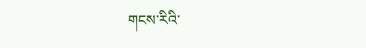གངས་རིའི་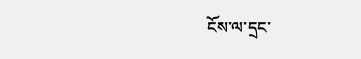ངོས་ལ་དྲང་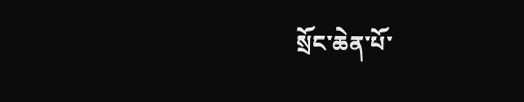སྲོང་ཆེན་པོ་